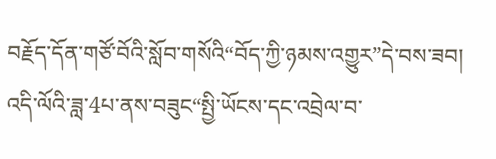བརྗོད་དོན་གཙོ་བོའི་སློབ་གསོའི“བོད་ཀྱི་ཉམས་འགྱུར”དེ་བས་ཟབ།
འདི་ལོའི་ཟླ་4པ་ནས་བཟུང“སྤྱི་ཡོངས་དང་འབྲེལ་བ་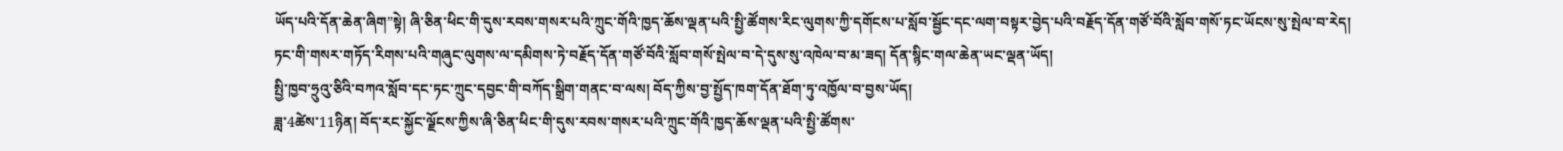ཡོད་པའི་དོན་ཆེན་ཞིག”སྟེ། ཞི་ཅིན་ཕིང་གི་དུས་རབས་གསར་པའི་ཀྲུང་གོའི་ཁྱད་ཆོས་ལྡན་པའི་སྤྱི་ཚོགས་རིང་ལུགས་ཀྱི་དགོངས་པ་སློབ་སྦྱོང་དང་ལག་བསྟར་བྱེད་པའི་བརྗོད་དོན་གཙོ་བོའི་སློབ་གསོ་ཏང་ཡོངས་སུ་སྤེལ་བ་རེད།
ཏང་གི་གསར་གཏོད་རིགས་པའི་གཞུང་ལུགས་ལ་དམིགས་ཏེ་བརྗོད་དོན་གཙོ་བོའི་སློབ་གསོ་སྤེལ་བ་དེ་དུས་སུ་འཁེལ་བ་མ་ཟད། དོན་སྙིང་གལ་ཆེན་ཡང་ལྡན་ཡོད།
སྤྱི་ཁྱབ་ཧྲུའུ་ཅིའི་བཀའ་སློབ་དང་ཏང་ཀྲུང་དབྱང་གི་བཀོད་སྒྲིག་གནང་བ་ལས། བོད་ཀྱིས་བྱ་སྤྱོད་ཁག་དོན་ཐོག་ཏུ་འཁྱོལ་བ་བྱས་ཡོད།
ཟླ་4ཚེས་11ཉིན། བོད་རང་སྐྱོང་ལྗོངས་ཀྱིས་ཞི་ཅིན་ཕིང་གི་དུས་རབས་གསར་པའི་ཀྲུང་གོའི་ཁྱད་ཆོས་ལྡན་པའི་སྤྱི་ཚོགས་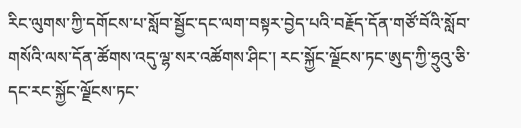རིང་ལུགས་ཀྱི་དགོངས་པ་སློབ་སྦྱོང་དང་ལག་བསྟར་བྱེད་པའི་བརྗོད་དོན་གཙོ་བོའི་སློབ་གསོའི་ལས་དོན་ཚོགས་འདུ་ལྷ་སར་འཚོགས་ཤིང་། རང་སྐྱོང་ལྗོངས་ཏང་ཨུད་ཀྱི་ཧྲུའུ་ཅི་དང་རང་སྐྱོང་ལྗོངས་ཏང་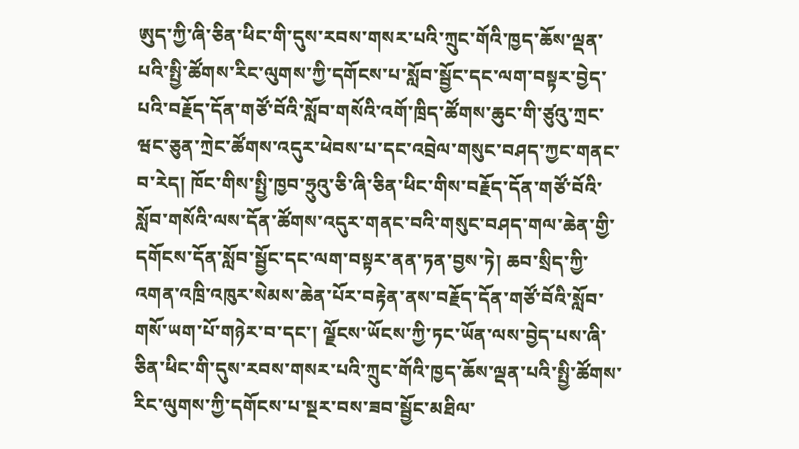ཨུད་ཀྱི་ཞི་ཅིན་ཕིང་གི་དུས་རབས་གསར་པའི་ཀྲུང་གོའི་ཁྱད་ཆོས་ལྡན་པའི་སྤྱི་ཚོགས་རིང་ལུགས་ཀྱི་དགོངས་པ་སློབ་སྦྱོང་དང་ལག་བསྟར་བྱེད་པའི་བརྗོད་དོན་གཙོ་བོའི་སློབ་གསོའི་འགོ་ཁྲིད་ཚོགས་ཆུང་གི་ཙུའུ་ཀྲང་ཝང་ཅུན་ཀྲེང་ཚོགས་འདུར་ཕེབས་པ་དང་འབྲེལ་གསུང་བཤད་ཀྱང་གནང་བ་རེད། ཁོང་གིས་སྤྱི་ཁྱབ་ཧྲུའུ་ཅི་ཞི་ཅིན་ཕིང་གིས་བརྗོད་དོན་གཙོ་བོའི་སློབ་གསོའི་ལས་དོན་ཚོགས་འདུར་གནང་བའི་གསུང་བཤད་གལ་ཆེན་གྱི་དགོངས་དོན་སློབ་སྦྱོང་དང་ལག་བསྟར་ནན་ཏན་བྱས་ཏེ། ཆབ་སྲིད་ཀྱི་འགན་འཁྲི་འཁུར་སེམས་ཆེན་པོར་བརྟེན་ནས་བརྗོད་དོན་གཙོ་བོའི་སློབ་གསོ་ཡག་པོ་གཉེར་བ་དང་། ལྗོངས་ཡོངས་ཀྱི་ཏང་ཡོན་ལས་བྱེད་པས་ཞི་ཅིན་ཕིང་གི་དུས་རབས་གསར་པའི་ཀྲུང་གོའི་ཁྱད་ཆོས་ལྡན་པའི་སྤྱི་ཚོགས་རིང་ལུགས་ཀྱི་དགོངས་པ་སྔར་བས་ཟབ་སྦྱོང་མཐིལ་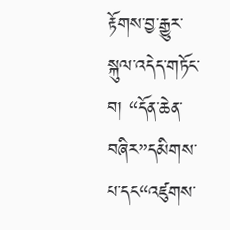རྟོགས་བྱ་རྒྱུར་སྐུལ་འདེད་གཏོང་བ། “དོན་ཆེན་བཞིར”དམིགས་པ་དང“འཛུགས་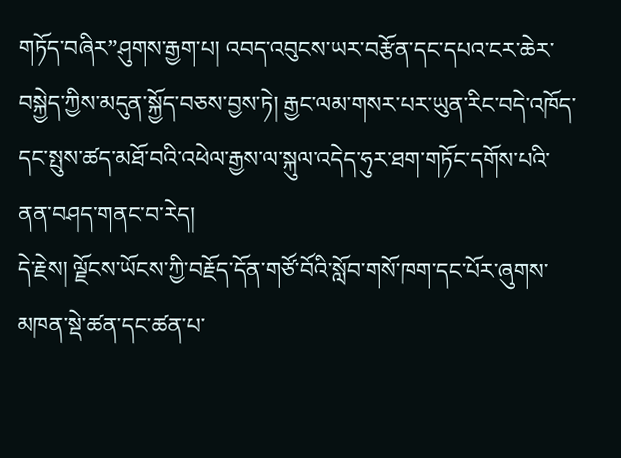གཏོད་བཞིར”ཤུགས་རྒྱག་པ། འབད་འབུངས་ཡར་བརྩོན་དང་དཔའ་ངར་ཆེར་བསྐྱེད་ཀྱིས་མདུན་སྐྱོད་བཅས་བྱས་ཏེ། རྒྱང་ལམ་གསར་པར་ཡུན་རིང་བདེ་འཁོད་དང་སྤུས་ཚད་མཐོ་བའི་འཕེལ་རྒྱས་ལ་སྐུལ་འདེད་ཧུར་ཐག་གཏོང་དགོས་པའི་ནན་བཤད་གནང་བ་རེད།
དེ་རྗེས། ལྗོངས་ཡོངས་ཀྱི་བརྗོད་དོན་གཙོ་བོའི་སློབ་གསོ་ཁག་དང་པོར་ཞུགས་མཁན་སྡེ་ཚན་དང་ཚན་པ་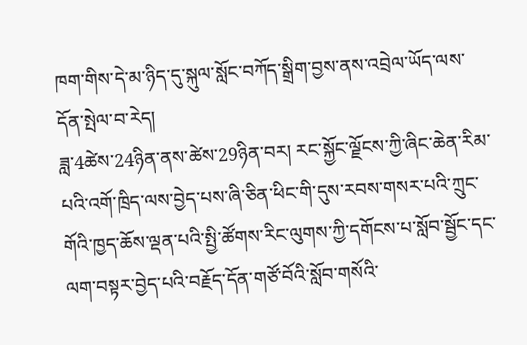ཁག་གིས་དེ་མ་ཉིད་དུ་སྐུལ་སློང་བཀོད་སྒྲིག་བྱས་ནས་འབྲེལ་ཡོད་ལས་དོན་སྤེལ་བ་རེད།
ཟླ་4ཚེས་24ཉིན་ནས་ཚེས་29ཉིན་བར། རང་སྐྱོང་ལྗོངས་ཀྱི་ཞིང་ཆེན་རིམ་པའི་འགོ་ཁྲིད་ལས་བྱེད་པས་ཞི་ཅིན་ཕིང་གི་དུས་རབས་གསར་པའི་ཀྲུང་གོའི་ཁྱད་ཆོས་ལྡན་པའི་སྤྱི་ཚོགས་རིང་ལུགས་ཀྱི་དགོངས་པ་སློབ་སྦྱོང་དང་ལག་བསྟར་བྱེད་པའི་བརྗོད་དོན་གཙོ་བོའི་སློབ་གསོའི་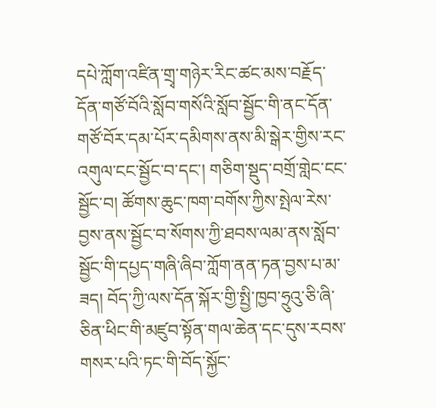དཔེ་ཀློག་འཛིན་གྲྭ་གཉེར་རིང་ཚང་མས་བརྗོད་དོན་གཙོ་བོའི་སློབ་གསོའི་སློབ་སྦྱོང་གི་ནང་དོན་གཙོ་བོར་དམ་པོར་དམིགས་ནས་མི་སྒེར་གྱིས་རང་འགུལ་ངང་སྦྱོང་བ་དང་། གཅིག་སྡུད་བགྲོ་གླེང་ངང་སྦྱོང་བ། ཚོགས་ཆུང་ཁག་བགོས་ཀྱིས་སྤེལ་རེས་བྱས་ནས་སྦྱོང་བ་སོགས་ཀྱི་ཐབས་ལམ་ནས་སློབ་སྦྱོང་གི་དཔྱད་གཞི་ཞིབ་ཀློག་ནན་ཏན་བྱས་པ་མ་ཟད། བོད་ཀྱི་ལས་དོན་སྐོར་གྱི་སྤྱི་ཁྱབ་ཧྲུའུ་ཅི་ཞི་ཅིན་ཕིང་གི་མཛུབ་སྟོན་གལ་ཆེན་དང་དུས་རབས་གསར་པའི་ཏང་གི་བོད་སྐྱོང་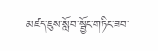མཛད་ཇུས་སློབ་སྦྱོང་གཏིང་ཟབ་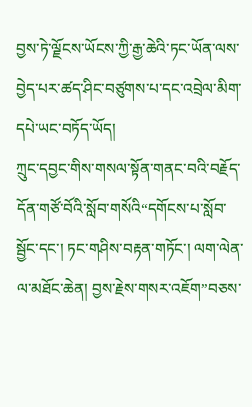བྱས་ཏེ་ལྗོངས་ཡོངས་ཀྱི་རྒྱ་ཆེའི་ཏང་ཡོན་ལས་བྱེད་པར་ཚད་ཤིང་བཙུགས་པ་དང་འབྲེལ་མིག་དཔེ་ཡང་བཏོད་ཡོད།
ཀྲུང་དབྱང་གིས་གསལ་སྟོན་གནང་བའི་བརྗོད་དོན་གཙོ་བོའི་སློབ་གསོའི“དགོངས་པ་སློབ་སྦྱོང་དང་། ཏང་གཤིས་བརྟན་གཏོང་། ལག་ལེན་ལ་མཐོང་ཆེན། བྱས་རྗེས་གསར་འཇོག”བཅས་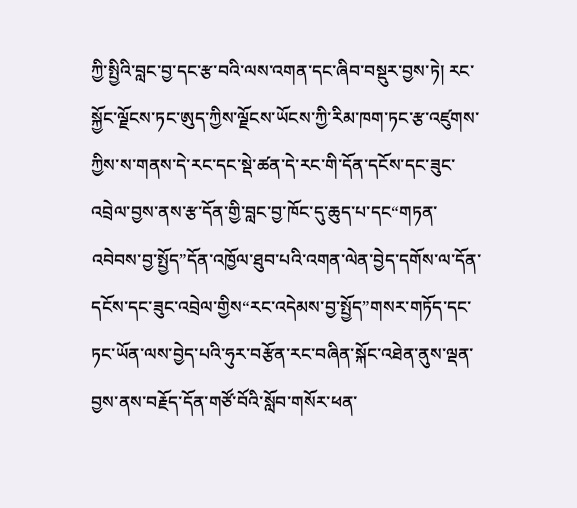ཀྱི་སྤྱིའི་བླང་བྱ་དང་རྩ་བའི་ལས་འགན་དང་ཞིབ་བསྡུར་བྱས་ཏེ། རང་སྐྱོང་ལྗོངས་ཏང་ཨུད་ཀྱིས་ལྗོངས་ཡོངས་ཀྱི་རིམ་ཁག་ཏང་རྩ་འཛུགས་ཀྱིས་ས་གནས་དེ་རང་དང་སྡེ་ཚན་དེ་རང་གི་དོན་དངོས་དང་ཟུང་འབྲེལ་བྱས་ནས་རྩ་དོན་གྱི་བླང་བྱ་ཁོང་དུ་ཆུད་པ་དང“གཏན་འབེབས་བྱ་སྤྱོད”དོན་འཁྱོལ་ཐུབ་པའི་འགན་ལེན་བྱེད་དགོས་ལ་དོན་དངོས་དང་ཟུང་འབྲེལ་གྱིས“རང་འདེམས་བྱ་སྤྱོད”གསར་གཏོད་དང་ཏང་ཡོན་ལས་བྱེད་པའི་ཧུར་བརྩོན་རང་བཞིན་སྐོང་འཐེན་ནུས་ལྡན་བྱས་ནས་བརྗོད་དོན་གཙོ་བོའི་སློབ་གསོར་ཕན་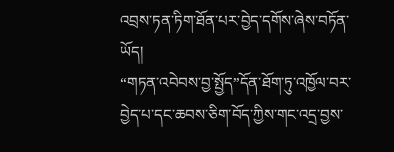འབྲས་ཏན་ཏིག་ཐོན་པར་བྱེད་དགོས་ཞེས་བཏོན་ཡོད།
“གཏན་འབེབས་བྱ་སྤྱོད”དོན་ཐོག་ཏུ་འཁྱོལ་བར་བྱེད་པ་དང་ཆབས་ཅིག་བོད་ཀྱིས་གང་འདྲ་བྱས་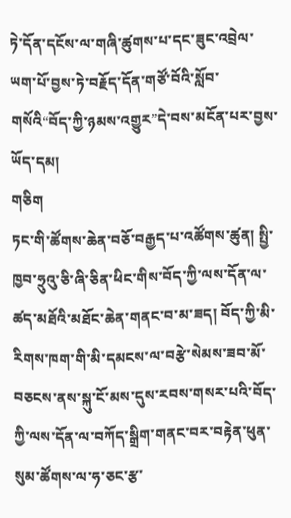ཏེ་དོན་དངོས་ལ་གཞི་ཚུགས་པ་དང་ཟུང་འབྲེལ་ཡག་པོ་བྱས་ཏེ་བརྗོད་དོན་གཙོ་བོའི་སློབ་གསོའི“བོད་ཀྱི་ཉམས་འགྱུར”དེ་བས་མངོན་པར་བྱས་ཡོད་དམ།
གཅིག
ཏང་གི་ཚོགས་ཆེན་བཅོ་བརྒྱད་པ་འཚོགས་ཚུན། སྤྱི་ཁྱབ་ཧྲུའུ་ཅི་ཞི་ཅིན་ཕིང་གིས་བོད་ཀྱི་ལས་དོན་ལ་ཚད་མཐོའི་མཐོང་ཆེན་གནང་བ་མ་ཟད། བོད་ཀྱི་མི་རིགས་ཁག་གི་མི་དམངས་ལ་བརྩེ་སེམས་ཟབ་མོ་བཅངས་ནས་སྐུ་ངོ་མས་དུས་རབས་གསར་པའི་བོད་ཀྱི་ལས་དོན་ལ་བཀོད་སྒྲིག་གནང་བར་བརྟེན་ཕུན་སུམ་ཚོགས་ལ་ཧ་ཅང་རྩ་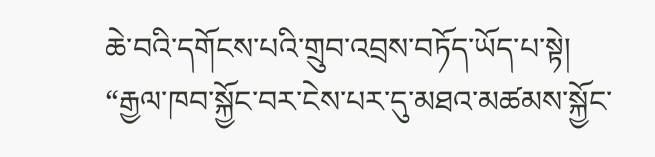ཆེ་བའི་དགོངས་པའི་གྲུབ་འབྲས་བཏོད་ཡོད་པ་སྟེ།
“རྒྱལ་ཁབ་སྐྱོང་བར་ངེས་པར་དུ་མཐའ་མཚམས་སྐྱོང་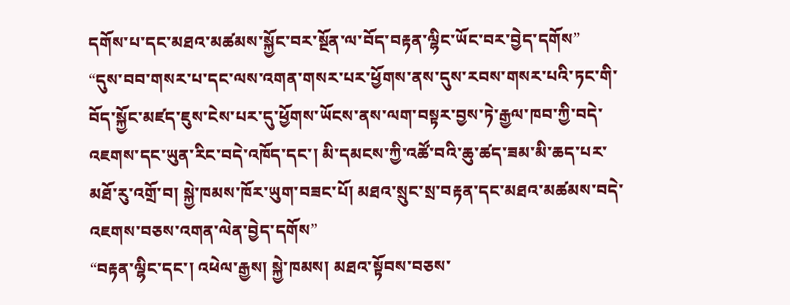དགོས་པ་དང་མཐའ་མཚམས་སྐྱོང་བར་སྔོན་ལ་བོད་བརྟན་ལྷིང་ཡོང་བར་བྱེད་དགོས”
“དུས་བབ་གསར་པ་དང་ལས་འགན་གསར་པར་ཕྱོགས་ནས་དུས་རབས་གསར་པའི་ཏང་གི་བོད་སྐྱོང་མཛད་ཇུས་ངེས་པར་དུ་ཕྱོགས་ཡོངས་ནས་ལག་བསྟར་བྱས་ཏེ་རྒྱལ་ཁབ་ཀྱི་བདེ་འཇགས་དང་ཡུན་རིང་བདེ་འཁོད་དང་། མི་དམངས་ཀྱི་འཚོ་བའི་ཆུ་ཚད་ཟམ་མི་ཆད་པར་མཐོ་རུ་འགྲོ་བ། སྐྱེ་ཁམས་ཁོར་ཡུག་བཟང་པོ། མཐའ་སྲུང་སྲ་བརྟན་དང་མཐའ་མཚམས་བདེ་འཇགས་བཅས་འགན་ལེན་བྱེད་དགོས”
“བརྟན་ལྷིང་དང་། འཕེལ་རྒྱས། སྐྱེ་ཁམས། མཐའ་སྟོབས་བཅས་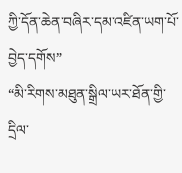ཀྱི་དོན་ཆེན་བཞིར་དམ་འཛིན་ཡག་པོ་བྱེད་དགོས”
“མི་རིགས་མཐུན་སྒྲིལ་ཡར་ཐོན་གྱི་དྲིལ་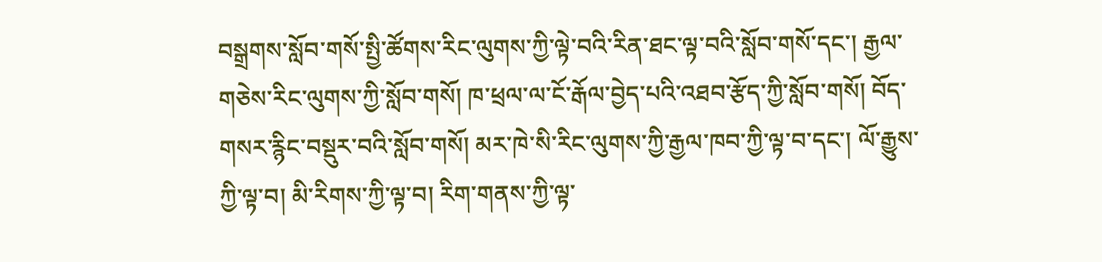བསྒྲགས་སློབ་གསོ་སྤྱི་ཚོགས་རིང་ལུགས་ཀྱི་ལྟེ་བའི་རིན་ཐང་ལྟ་བའི་སློབ་གསོ་དང་། རྒྱལ་གཅེས་རིང་ལུགས་ཀྱི་སློབ་གསོ། ཁ་ཕྲལ་ལ་ངོ་རྒོལ་བྱེད་པའི་འཐབ་རྩོད་ཀྱི་སློབ་གསོ། བོད་གསར་རྙིང་བསྡུར་བའི་སློབ་གསོ། མར་ཁེ་སི་རིང་ལུགས་ཀྱི་རྒྱལ་ཁབ་ཀྱི་ལྟ་བ་དང་། ལོ་རྒྱུས་ཀྱི་ལྟ་བ། མི་རིགས་ཀྱི་ལྟ་བ། རིག་གནས་ཀྱི་ལྟ་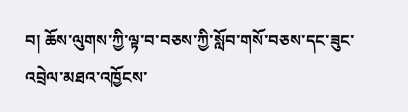བ། ཆོས་ལུགས་ཀྱི་ལྟ་བ་བཅས་ཀྱི་སློབ་གསོ་བཅས་དང་ཟུང་འབྲེལ་མཐའ་འཁྱོངས་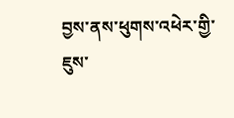བྱས་ནས་ཕུགས་འཕེར་གྱི་ཇུས་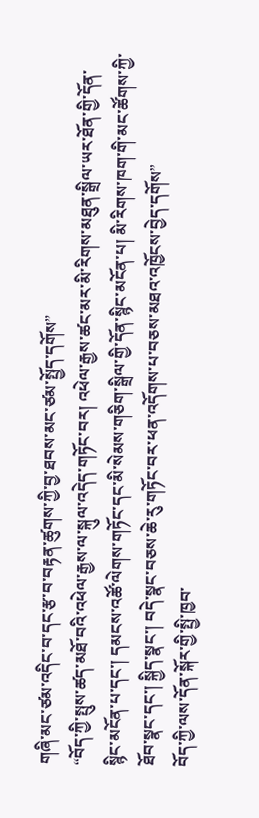གཞི་མང་ཙམ་འདིང་བ་དང་རྩ་བ་བརྟན་ཚུགས་ཀྱི་བྱ་ཐབས་མང་ཙམ་སྤྱོད་དགོས”
“བོད་ཀྱི་སྤུས་ཚད་མཐོ་བའི་འཕེལ་རྒྱས་ལ་སྐུལ་འདེད་གཏོང་བར། འཕེལ་རྒྱས་ཚང་མར་མི་རིགས་མཐུན་སྒྲིལ་ཡར་ཐོན་གྱི་དོན་སྙིང་མངོན་པ་དང་། དམངས་འཚོ་ལེགས་གཏོང་དང་མི་སེམས་གཅིག་སྒྲིལ་གྱི་དོན་སྙིང་མངོན་པ། མི་རིགས་ཁག་གི་མང་ཚོགས་ཀྱི་ཐོབ་སྣང་དང་། སྐྱིད་སྣང་། བདེ་སྣང་བཅས་ཆེ་རུ་གཏོང་བར་ཕན་འདོགས་པ་བཅས་མཐའ་འཁྱོངས་བྱེད་དགོས”
བོད་ཀྱི་ལས་དོན་སྐོར་གྱི་སྤྱི་ཁྱབ་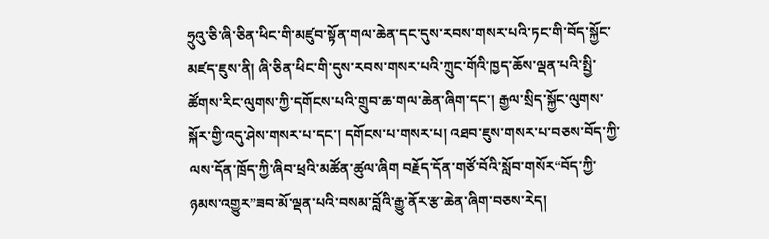ཧྲུའུ་ཅི་ཞི་ཅིན་ཕིང་གི་མཛུབ་སྟོན་གལ་ཆེན་དང་དུས་རབས་གསར་པའི་ཏང་གི་བོད་སྐྱོང་མཛད་ཇུས་ནི། ཞི་ཅིན་ཕིང་གི་དུས་རབས་གསར་པའི་ཀྲུང་གོའི་ཁྱད་ཆོས་ལྡན་པའི་སྤྱི་ཚོགས་རིང་ལུགས་ཀྱི་དགོངས་པའི་གྲུབ་ཆ་གལ་ཆེན་ཞིག་དང་། རྒྱལ་སྲིད་སྐྱོང་ལུགས་སྐོར་གྱི་འདུ་ཤེས་གསར་པ་དང་། དགོངས་པ་གསར་པ། འཐབ་ཇུས་གསར་པ་བཅས་བོད་ཀྱི་ལས་དོན་ཁྲོད་ཀྱི་ཞིབ་ཕྲའི་མཚོན་ཚུལ་ཞིག བརྗོད་དོན་གཙོ་བོའི་སློབ་གསོར“བོད་ཀྱི་ཉམས་འགྱུར”ཟབ་མོ་ལྡན་པའི་བསམ་བློའི་རྒྱུ་ནོར་རྩ་ཆེན་ཞིག་བཅས་རེད།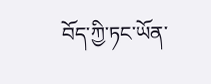བོད་ཀྱི་ཏང་ཡོན་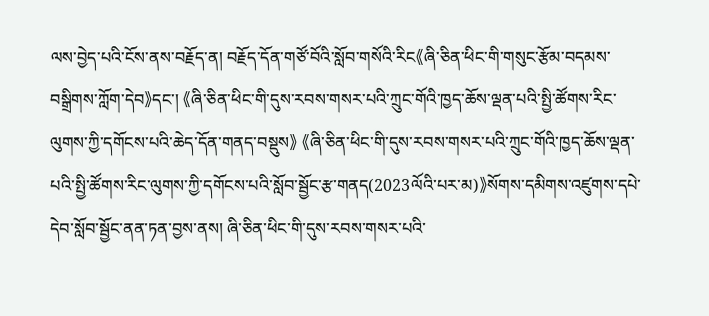ལས་བྱེད་པའི་ངོས་ནས་བརྗོད་ན། བརྗོད་དོན་གཙོ་བོའི་སློབ་གསོའི་རིང《ཞི་ཅིན་ཕིང་གི་གསུང་རྩོམ་བདམས་བསྒྲིགས་ཀློག་དེབ》དང་། 《ཞི་ཅིན་ཕིང་གི་དུས་རབས་གསར་པའི་ཀྲུང་གོའི་ཁྱད་ཆོས་ལྡན་པའི་སྤྱི་ཚོགས་རིང་ལུགས་ཀྱི་དགོངས་པའི་ཆེད་དོན་གནད་བསྡུས》 《ཞི་ཅིན་ཕིང་གི་དུས་རབས་གསར་པའི་ཀྲུང་གོའི་ཁྱད་ཆོས་ལྡན་པའི་སྤྱི་ཚོགས་རིང་ལུགས་ཀྱི་དགོངས་པའི་སློབ་སྦྱོང་རྩ་གནད(2023ལོའི་པར་མ)》སོགས་དམིགས་འཛུགས་དཔེ་དེབ་སློབ་སྦྱོང་ནན་ཏན་བྱས་ནས། ཞི་ཅིན་ཕིང་གི་དུས་རབས་གསར་པའི་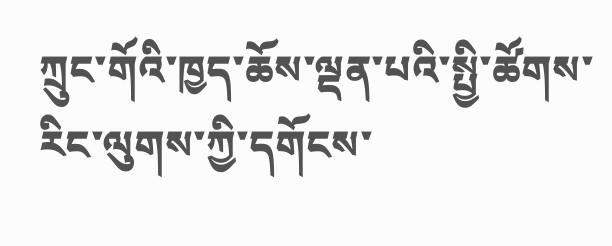ཀྲུང་གོའི་ཁྱད་ཆོས་ལྡན་པའི་སྤྱི་ཚོགས་རིང་ལུགས་ཀྱི་དགོངས་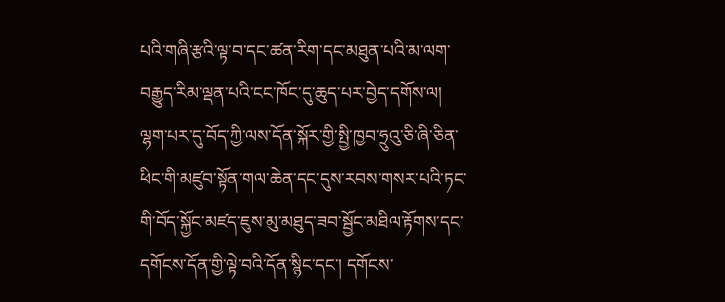པའི་གཞི་རྩའི་ལྟ་བ་དང་ཚན་རིག་དང་མཐུན་པའི་མ་ལག་བརྒྱུད་རིམ་ལྡན་པའི་ངང་ཁོང་དུ་ཆུད་པར་བྱེད་དགོས་ལ། ལྷག་པར་དུ་བོད་ཀྱི་ལས་དོན་སྐོར་གྱི་སྤྱི་ཁྱབ་ཧྲུའུ་ཅི་ཞི་ཅིན་ཕིང་གི་མཛུབ་སྟོན་གལ་ཆེན་དང་དུས་རབས་གསར་པའི་ཏང་གི་བོད་སྐྱོང་མཛད་ཇུས་མུ་མཐུད་ཟབ་སྦྱོང་མཐིལ་རྟོགས་དང་དགོངས་དོན་གྱི་ལྟེ་བའི་དོན་སྙིང་དང་། དགོངས་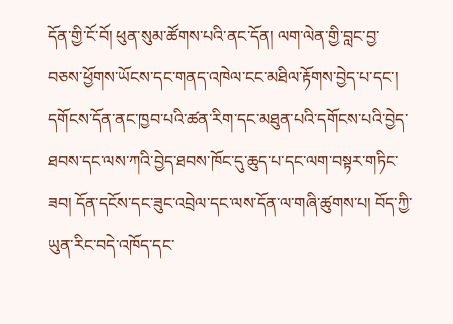དོན་གྱི་ངོ་བོ། ཕུན་སུམ་ཚོགས་པའི་ནང་དོན། ལག་ལེན་གྱི་བླང་བྱ་བཅས་ཕྱོགས་ཡོངས་དང་གནད་འཁེལ་ངང་མཐིལ་རྟོགས་བྱེད་པ་དང་། དགོངས་དོན་ནང་ཁྱབ་པའི་ཚན་རིག་དང་མཐུན་པའི་དགོངས་པའི་བྱེད་ཐབས་དང་ལས་ཀའི་བྱེད་ཐབས་ཁོང་དུ་ཆུད་པ་དང་ལག་བསྟར་གཏིང་ཟབ། དོན་དངོས་དང་ཟུང་འབྲེལ་དང་ལས་དོན་ལ་གཞི་ཚུགས་པ། བོད་ཀྱི་ཡུན་རིང་བདེ་འཁོད་དང་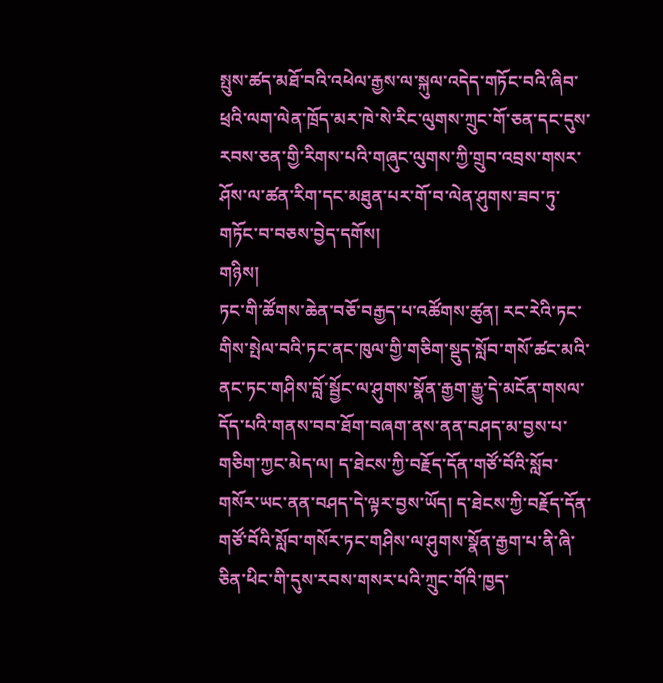སྤུས་ཚད་མཐོ་བའི་འཕེལ་རྒྱས་ལ་སྐུལ་འདེད་གཏོང་བའི་ཞིབ་ཕྲའི་ལག་ལེན་ཁྲོད་མར་ཁེ་སེ་རིང་ལུགས་ཀྲུང་གོ་ཅན་དང་དུས་རབས་ཅན་གྱི་རིགས་པའི་གཞུང་ལུགས་ཀྱི་གྲུབ་འབྲས་གསར་ཤོས་ལ་ཚན་རིག་དང་མཐུན་པར་གོ་བ་ལེན་ཤུགས་ཟབ་ཏུ་གཏོང་བ་བཅས་བྱེད་དགོས།
གཉིས།
ཏང་གི་ཚོགས་ཆེན་བཅོ་བརྒྱད་པ་འཚོགས་ཚུན། རང་རེའི་ཏང་གིས་སྤེལ་བའི་ཏང་ནང་ཁུལ་གྱི་གཅིག་སྡུད་སློབ་གསོ་ཚང་མའི་ནང་ཏང་གཤིས་བློ་སྦྱོང་ལ་ཤུགས་སྣོན་རྒྱག་རྒྱུ་དེ་མངོན་གསལ་དོད་པའི་གནས་བབ་ཐོག་བཞག་ནས་ནན་བཤད་མ་བྱས་པ་གཅིག་ཀྱང་མེད་ལ། ད་ཐེངས་ཀྱི་བརྗོད་དོན་གཙོ་བོའི་སློབ་གསོར་ཡང་ནན་བཤད་དེ་ལྟར་བྱས་ཡོད། ད་ཐེངས་ཀྱི་བརྗོད་དོན་གཙོ་བོའི་སློབ་གསོར་ཏང་གཤིས་ལ་ཤུགས་སྣོན་རྒྱག་པ་ནི་ཞི་ཅིན་ཕིང་གི་དུས་རབས་གསར་པའི་ཀྲུང་གོའི་ཁྱད་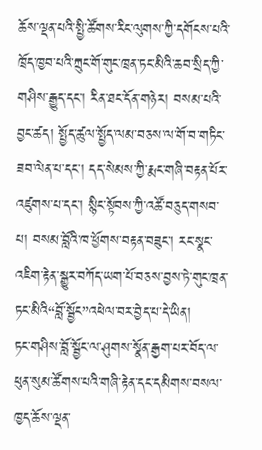ཆོས་ལྡན་པའི་སྤྱི་ཚོགས་རིང་ལུགས་ཀྱི་དགོངས་པའི་ཁྲོད་ཁྱབ་པའི་ཀྲུང་གོ་གུང་ཁྲན་ཏང་མིའི་ཆབ་སྲིད་ཀྱི་གཤིས་རྒྱུད་དང་། རིན་ཐང་དོན་གཉེར། བསམ་པའི་བྱང་ཚད། སྤྱོད་ཚུལ་སྤྱོད་ལམ་བཅས་ལ་གོ་བ་གཏིང་ཟབ་ལེན་པ་དང་། དད་སེམས་ཀྱི་རྨང་གཞི་བརྟན་པོར་འཛུགས་པ་དང་། སྙིང་སྟོབས་ཀྱི་འཚོ་བཅུད་གསབ་པ། བསམ་བློའི་ཁ་ཕྱོགས་བརྟན་བཟུང་། རང་སྣང་འཇིག་རྟེན་སྒྱུར་བཀོད་ཡག་པོ་བཅས་བྱས་ཏེ་གུང་ཁྲན་ཏང་མིའི“བློ་སྦྱོང”འཕེལ་བར་བྱེད་པ་དེ་ཡིན།
ཏང་གཤིས་བློ་སྦྱོང་ལ་ཤུགས་སྣོན་རྒྱག་པར་བོད་ལ་ཕུན་སུམ་ཚོགས་པའི་གཞི་རྟེན་དང་དམིགས་བསལ་ཁྱད་ཆོས་ལྡན་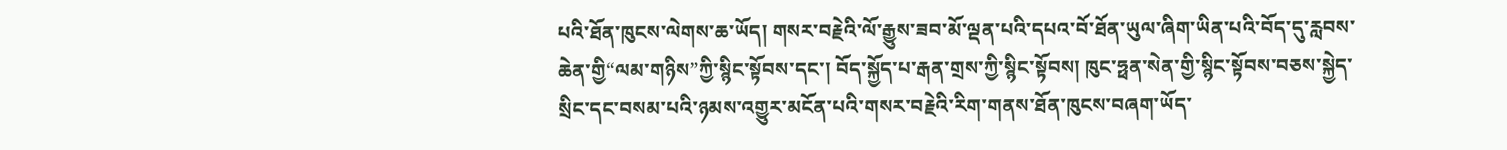པའི་ཐོན་ཁུངས་ལེགས་ཆ་ཡོད། གསར་བརྗེའི་ལོ་རྒྱུས་ཟབ་མོ་ལྡན་པའི་དཔའ་བོ་ཐོན་ཡུལ་ཞིག་ཡིན་པའི་བོད་དུ་རླབས་ཆེན་གྱི“ལམ་གཉིས”ཀྱི་སྙིང་སྟོབས་དང་། བོད་སྐྱོད་པ་རྒན་གྲས་ཀྱི་སྙིང་སྟོབས། ཁུང་ཧྥན་སེན་གྱི་སྙིང་སྟོབས་བཅས་སྐྱེད་སྲིང་དང་བསམ་པའི་ཉམས་འགྱུར་མངོན་པའི་གསར་བརྗེའི་རིག་གནས་ཐོན་ཁུངས་བཞག་ཡོད་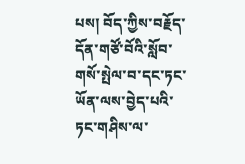པས། བོད་ཀྱིས་བརྗོད་དོན་གཙོ་བོའི་སློབ་གསོ་སྤེལ་བ་དང་ཏང་ཡོན་ལས་བྱེད་པའི་ཏང་གཤིས་ལ་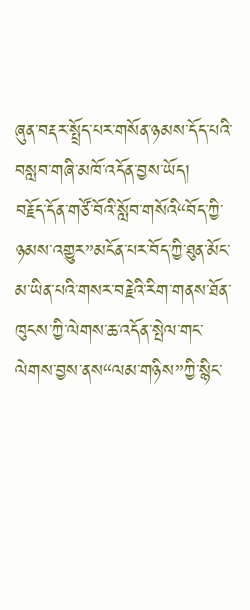ཞུན་བརྡར་སྤྲོད་པར་གསོན་ཉམས་དོད་པའི་བསླབ་གཞི་མཁོ་འདོན་བྱས་ཡོད།
བརྗོད་དོན་གཙོ་བོའི་སློབ་གསོའི“བོད་ཀྱི་ཉམས་འགྱུར”མངོན་པར་བོད་ཀྱི་ཐུན་མོང་མ་ཡིན་པའི་གསར་བརྗེའི་རིག་གནས་ཐོན་ཁུངས་ཀྱི་ལེགས་ཆ་འདོན་སྤེལ་གང་ལེགས་བྱས་ནས“ལམ་གཉིས”ཀྱི་སྙིང་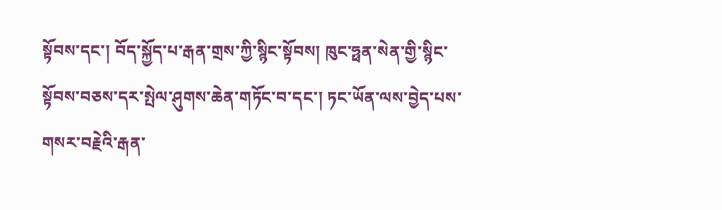སྟོབས་དང་། བོད་སྐྱོད་པ་རྒན་གྲས་ཀྱི་སྙིང་སྟོབས། ཁུང་ཧྥན་སེན་གྱི་སྙིང་སྟོབས་བཅས་དར་སྤེལ་ཤུགས་ཆེན་གཏོང་བ་དང་། ཏང་ཡོན་ལས་བྱེད་པས་གསར་བརྗེའི་རྒན་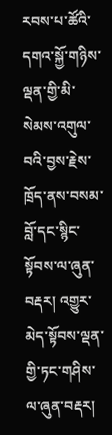རབས་པ་ཚོའི་དགའ་སྐྱོ་གཉིས་ལྡན་གྱི་མི་སེམས་འགུལ་བའི་བྱས་རྗེས་ཁྲོད་ནས་བསམ་བློ་དང་སྙིང་སྟོབས་ལ་ཞུན་བརྡར། འགྱུར་མེད་སྟོབས་ལྡན་གྱི་ཏང་གཤིས་ལ་ཞུན་བརྡར།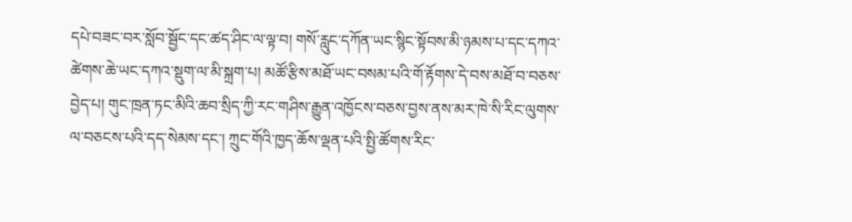དཔེ་བཟང་བར་སློབ་སྦྱོང་དང་ཚད་ཤིང་ལ་ལྟ་བ། གསོ་རླུང་དཀོན་ཡང་སྙིང་སྟོབས་མི་ཉམས་པ་དང་དཀའ་ཚེགས་ཆེ་ཡང་དཀའ་སྡུག་ལ་མི་སྐྲག་པ། མཚོ་རྩིས་མཐོ་ཡང་བསམ་པའི་གོ་རྟོགས་དེ་བས་མཐོ་བ་བཅས་བྱེད་པ། གུང་ཁྲན་ཏང་མིའི་ཆབ་སྲིད་ཀྱི་རང་གཤིས་རྒྱུན་འཁྱོངས་བཅས་བྱས་ནས་མར་ཁེ་སི་རིང་ལུགས་ལ་བཅངས་པའི་དད་སེམས་དང་། ཀྲུང་གོའི་ཁྱད་ཆོས་ལྡན་པའི་སྤྱི་ཚོགས་རིང་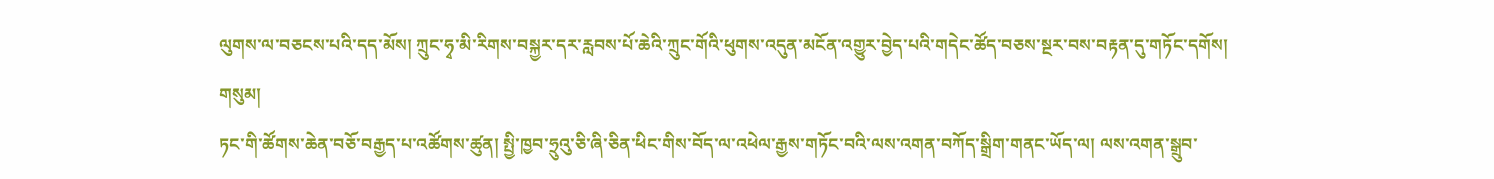ལུགས་ལ་བཅངས་པའི་དད་མོས། ཀྲུང་ཧྭ་མི་རིགས་བསྐྱར་དར་རླབས་པོ་ཆེའི་ཀྲུང་གོའི་ཕུགས་འདུན་མངོན་འགྱུར་བྱེད་པའི་གདེང་ཚོད་བཅས་སྔར་བས་བརྟན་དུ་གཏོང་དགོས།
གསུམ།
ཏང་གི་ཚོགས་ཆེན་བཅོ་བརྒྱད་པ་འཚོགས་ཚུན། སྤྱི་ཁྱབ་ཧྲུའུ་ཅི་ཞི་ཅིན་ཕིང་གིས་བོད་ལ་འཕེལ་རྒྱས་གཏོང་བའི་ལས་འགན་བཀོད་སྒྲིག་གནང་ཡོད་ལ། ལས་འགན་སྒྲུབ་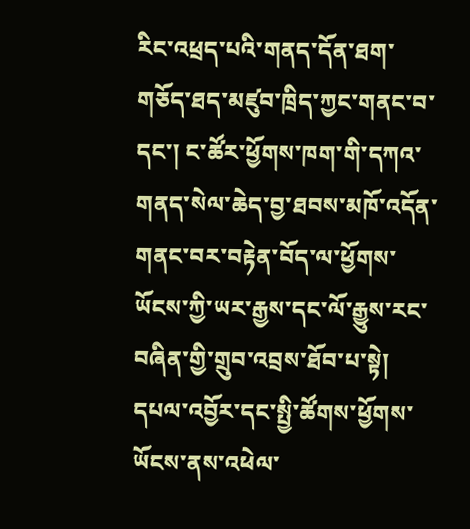རིང་འཕྲད་པའི་གནད་དོན་ཐག་གཅོད་ཐད་མཛུབ་ཁྲིད་ཀྱང་གནང་བ་དང་། ང་ཚོར་ཕྱོགས་ཁག་གི་དཀའ་གནད་སེལ་ཆེད་བྱ་ཐབས་མཁོ་འདོན་གནང་བར་བརྟེན་བོད་ལ་ཕྱོགས་ཡོངས་ཀྱི་ཡར་རྒྱས་དང་ལོ་རྒྱུས་རང་བཞིན་གྱི་གྲུབ་འབྲས་ཐོབ་པ་སྟེ། དཔལ་འབྱོར་དང་སྤྱི་ཚོགས་ཕྱོགས་ཡོངས་ནས་འཕེལ་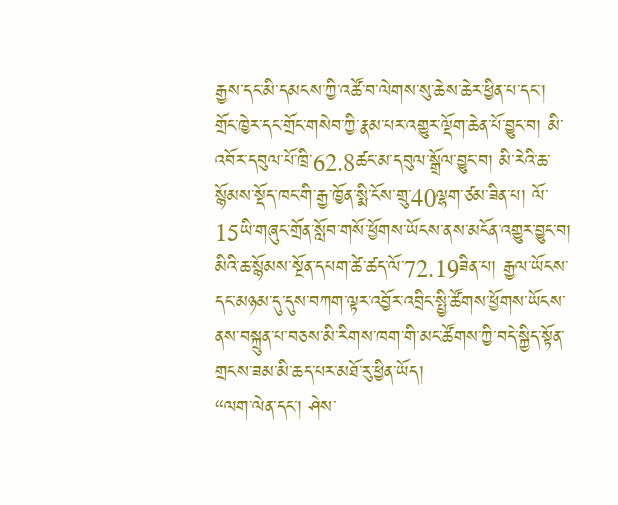རྒྱས་དང་མི་དམངས་ཀྱི་འཚོ་བ་ལེགས་སུ་ཆེས་ཆེར་ཕྱིན་པ་དང་། གྲོང་ཁྱེར་དང་གྲོང་གསེབ་ཀྱི་རྣམ་པར་འགྱུར་ལྡོག་ཆེན་པོ་བྱུང་བ། མི་འབོར་དབུལ་པོ་ཁྲི་62.8ཚང་མ་དབུལ་སྒྲོལ་བྱུང་བ། མི་རེའི་ཆ་སྙོམས་སྡོད་ཁང་གི་རྒྱ་ཁྱོན་སྨི་ངོས་གྲུ་40ལྷག་ཙམ་ཟིན་པ། ལོ་15ཡི་གཞུང་གྲོན་སློབ་གསོ་ཕྱོགས་ཡོངས་ནས་མངོན་འགྱུར་བྱུང་བ། མིའི་ཆ་སྙོམས་སྔོན་དཔག་ཚེ་ཚད་ལོ་72.19ཟིན་པ། རྒྱལ་ཡོངས་དང་མཉམ་དུ་དུས་བཀག་ལྟར་འབྱོར་འབྲིང་སྤྱི་ཚོགས་ཕྱོགས་ཡོངས་ནས་བསྐྲུན་པ་བཅས་མི་རིགས་ཁག་གི་མང་ཚོགས་ཀྱི་བདེ་སྐྱིད་སྟོན་གྲངས་ཟམ་མི་ཆད་པར་མཐོ་རུ་ཕྱིན་ཡོད།
“ལག་ལེན་དང་། ཤེས་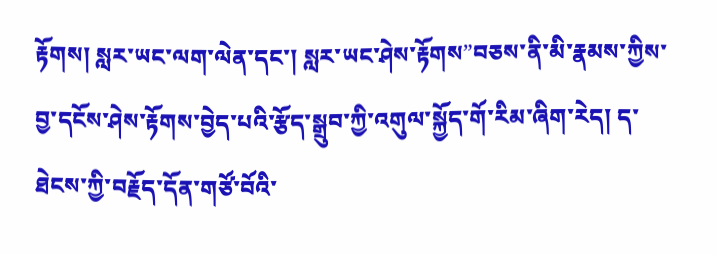རྟོགས། སླར་ཡང་ལག་ལེན་དང་། སླར་ཡང་ཤེས་རྟོགས”བཅས་ནི་མི་རྣམས་ཀྱིས་བྱ་དངོས་ཤེས་རྟོགས་བྱེད་པའི་རྩོད་སྒྲུབ་ཀྱི་འགུལ་སྐྱོད་གོ་རིམ་ཞིག་རེད། ད་ཐེངས་ཀྱི་བརྗོད་དོན་གཙོ་བོའི་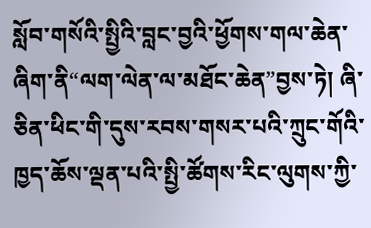སློབ་གསོའི་སྤྱིའི་བླང་བྱའི་ཕྱོགས་གལ་ཆེན་ཞིག་ནི“ལག་ལེན་ལ་མཐོང་ཆེན”བྱས་ཏེ། ཞི་ཅིན་ཕིང་གི་དུས་རབས་གསར་པའི་ཀྲུང་གོའི་ཁྱད་ཆོས་ལྡན་པའི་སྤྱི་ཚོགས་རིང་ལུགས་ཀྱི་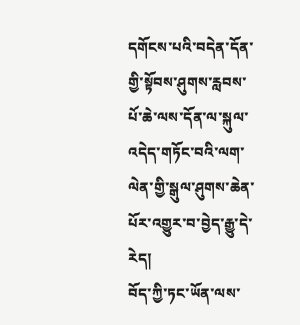དགོངས་པའི་བདེན་དོན་གྱི་སྟོབས་ཤུགས་རླབས་པོ་ཆེ་ལས་དོན་ལ་སྐུལ་འདེད་གཏོང་བའི་ལག་ལེན་གྱི་སྒུལ་ཤུགས་ཆེན་པོར་འགྱུར་བ་བྱེད་རྒྱུ་དེ་རེད།
བོད་ཀྱི་ཏང་ཡོན་ལས་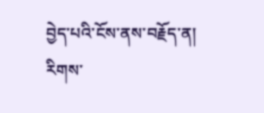བྱེད་པའི་ངོས་ནས་བརྗོད་ན། རིགས་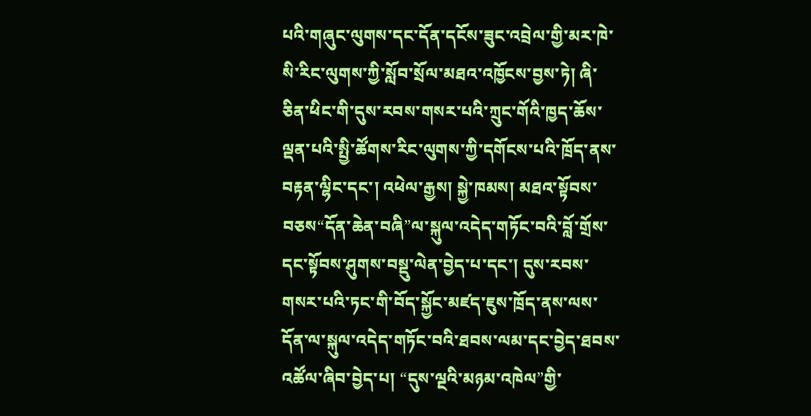པའི་གཞུང་ལུགས་དང་དོན་དངོས་ཟུང་འབྲེལ་གྱི་མར་ཁེ་སི་རིང་ལུགས་ཀྱི་སློབ་སྲོལ་མཐའ་འཁྱོངས་བྱས་ཏེ། ཞི་ཅིན་ཕིང་གི་དུས་རབས་གསར་པའི་ཀྲུང་གོའི་ཁྱད་ཆོས་ལྡན་པའི་སྤྱི་ཚོགས་རིང་ལུགས་ཀྱི་དགོངས་པའི་ཁྲོད་ནས་བརྟན་ལྷིང་དང་། འཕེལ་རྒྱས། སྐྱེ་ཁམས། མཐའ་སྟོབས་བཅས“དོན་ཆེན་བཞི”ལ་སྐུལ་འདེད་གཏོང་བའི་བློ་གྲོས་དང་སྟོབས་ཤུགས་བསྡུ་ལེན་བྱེད་པ་དང་། དུས་རབས་གསར་པའི་ཏང་གི་བོད་སྐྱོང་མཛད་ཇུས་ཁྲོད་ནས་ལས་དོན་ལ་སྐུལ་འདེད་གཏོང་བའི་ཐབས་ལམ་དང་བྱེད་ཐབས་འཚོལ་ཞིབ་བྱེད་པ། “དུས་ལྔའི་མཉམ་འཁེལ”གྱི་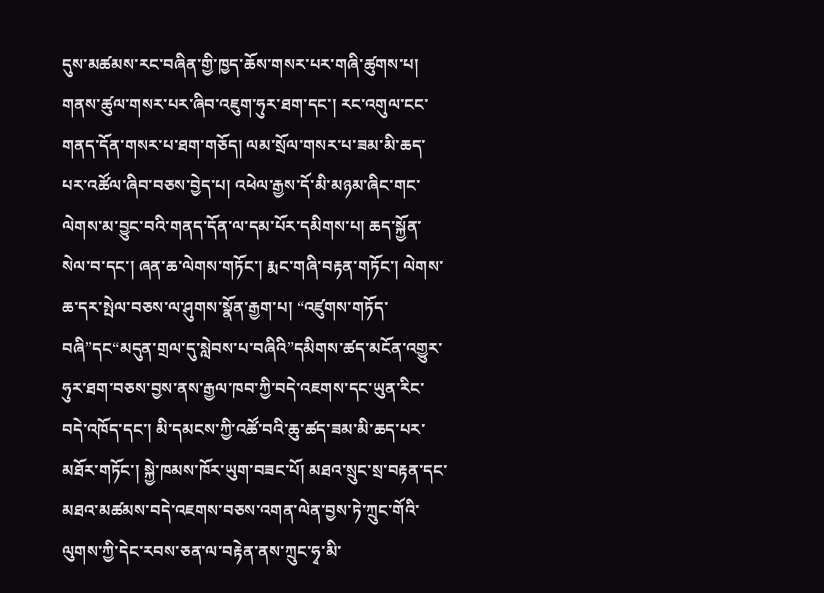དུས་མཚམས་རང་བཞིན་གྱི་ཁྱད་ཆོས་གསར་པར་གཞི་ཚུགས་པ། གནས་ཚུལ་གསར་པར་ཞིབ་འཇུག་ཧུར་ཐག་དང་། རང་འགུལ་ངང་གནད་དོན་གསར་པ་ཐག་གཅོད། ལམ་སྲོལ་གསར་པ་ཟམ་མི་ཆད་པར་འཚོལ་ཞིབ་བཅས་བྱེད་པ། འཕེལ་རྒྱས་དོ་མི་མཉམ་ཞིང་གང་ལེགས་མ་བྱུང་བའི་གནད་དོན་ལ་དམ་པོར་དམིགས་པ། ཆད་སྐྱོན་སེལ་བ་དང་། ཞན་ཆ་ལེགས་གཏོང་། རྨང་གཞི་བརྟན་གཏོང་། ལེགས་ཆ་དར་སྤེལ་བཅས་ལ་ཤུགས་སྣོན་རྒྱག་པ། “འཛུགས་གཏོད་བཞི”དང“མདུན་གྲལ་དུ་སླེབས་པ་བཞིའི”དམིགས་ཚད་མངོན་འགྱུར་ཧུར་ཐག་བཅས་བྱས་ནས་རྒྱལ་ཁབ་ཀྱི་བདེ་འཇགས་དང་ཡུན་རིང་བདེ་འཁོད་དང་། མི་དམངས་ཀྱི་འཚོ་བའི་ཆུ་ཚད་ཟམ་མི་ཆད་པར་མཐོར་གཏོང་། སྐྱེ་ཁམས་ཁོར་ཡུག་བཟང་པོ། མཐའ་སྲུང་སྲ་བརྟན་དང་མཐའ་མཚམས་བདེ་འཇགས་བཅས་འགན་ལེན་བྱས་ཏེ་ཀྲུང་གོའི་ལུགས་ཀྱི་དེང་རབས་ཅན་ལ་བརྟེན་ནས་ཀྲུང་ཧྭ་མི་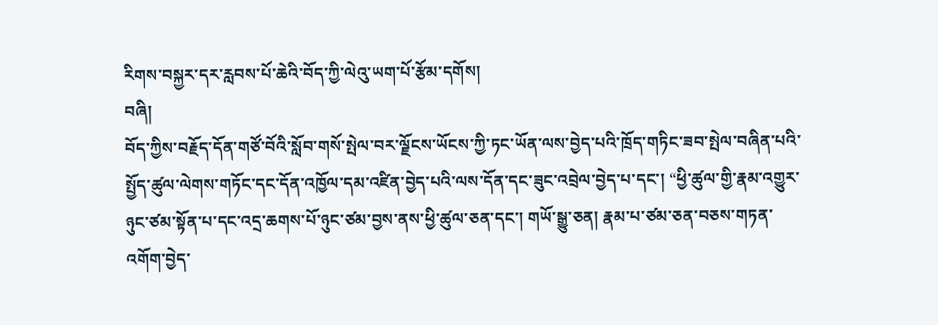རིགས་བསྐྱར་དར་རླབས་པོ་ཆེའི་བོད་ཀྱི་ལེའུ་ཡག་པོ་རྩོམ་དགོས།
བཞི།
བོད་ཀྱིས་བརྗོད་དོན་གཙོ་བོའི་སློབ་གསོ་སྤེལ་བར་ལྗོངས་ཡོངས་ཀྱི་ཏང་ཡོན་ལས་བྱེད་པའི་ཁྲོད་གཏིང་ཟབ་སྤེལ་བཞིན་པའི་སྤྱོད་ཚུལ་ལེགས་གཏོང་དང་དོན་འཁྱོལ་དམ་འཛིན་བྱེད་པའི་ལས་དོན་དང་ཟུང་འབྲེལ་བྱེད་པ་དང་། “ཕྱི་ཚུལ་གྱི་རྣམ་འགྱུར་ཉུང་ཙམ་སྟོན་པ་དང་འདྲ་ཆགས་པོ་ཉུང་ཙམ་བྱས་ནས་ཕྱི་ཚུལ་ཅན་དང་། གཡོ་སྒྱུ་ཅན། རྣམ་པ་ཙམ་ཅན་བཅས་གཏན་འགོག་བྱེད་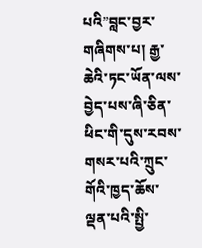པའི”བླང་བྱར་གཞིགས་པ། རྒྱ་ཆེའི་ཏང་ཡོན་ལས་བྱེད་པས་ཞི་ཅིན་ཕིང་གི་དུས་རབས་གསར་པའི་ཀྲུང་གོའི་ཁྱད་ཆོས་ལྡན་པའི་སྤྱི་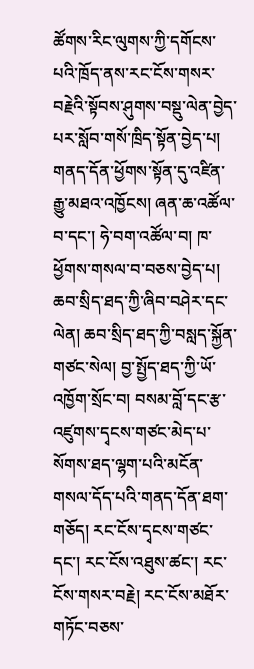ཚོགས་རིང་ལུགས་ཀྱི་དགོངས་པའི་ཁྲོད་ནས་རང་ངོས་གསར་བརྗེའི་སྟོབས་ཤུགས་བསྡུ་ལེན་བྱེད་པར་སློབ་གསོ་ཁྲིད་སྟོན་བྱེད་པ། གནད་དོན་ཕྱོགས་སྟོན་དུ་འཛིན་རྒྱུ་མཐའ་འཁྱོངས། ཞན་ཆ་འཚོལ་བ་དང་། ཧེ་བག་འཚོལ་བ། ཁ་ཕྱོགས་གསལ་བ་བཅས་བྱེད་པ། ཆབ་སྲིད་ཐད་ཀྱི་ཞིབ་བཤེར་དང་ལེན། ཆབ་སྲིད་ཐད་ཀྱི་བསླད་སྐྱོན་གཙང་སེལ། བྱ་སྤྱོད་ཐད་ཀྱི་ཡོ་འཁྱོག་སྲོང་བ། བསམ་བློ་དང་རྩ་འཛུགས་དྭངས་གཙང་མེད་པ་སོགས་ཐད་ལྷག་པའི་མངོན་གསལ་དོད་པའི་གནད་དོན་ཐག་གཅོད། རང་ངོས་དྭངས་གཙང་དང་། རང་ངོས་འཐུས་ཚང་། རང་ངོས་གསར་བརྗེ། རང་ངོས་མཐོར་གཏོང་བཅས་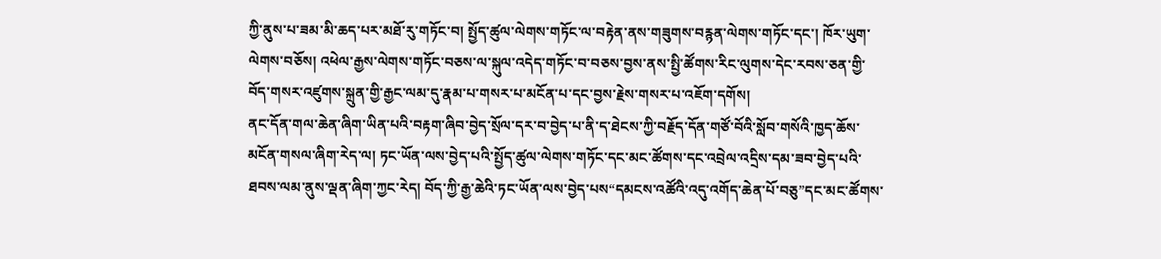ཀྱི་ནུས་པ་ཟམ་མི་ཆད་པར་མཐོ་རུ་གཏོང་བ། སྤྱོད་ཚུལ་ལེགས་གཏོང་ལ་བརྟེན་ནས་གཟུགས་བརྙན་ལེགས་གཏོང་དང་། ཁོར་ཡུག་ལེགས་བཅོས། འཕེལ་རྒྱས་ལེགས་གཏོང་བཅས་ལ་སྐུལ་འདེད་གཏོང་བ་བཅས་བྱས་ནས་སྤྱི་ཚོགས་རིང་ལུགས་དེང་རབས་ཅན་གྱི་བོད་གསར་འཛུགས་སྐྲུན་གྱི་རྒྱང་ལམ་དུ་རྣམ་པ་གསར་པ་མངོན་པ་དང་བྱས་རྗེས་གསར་པ་འཇོག་དགོས།
ནང་དོན་གལ་ཆེན་ཞིག་ཡིན་པའི་བརྟག་ཞིབ་བྱེད་སྲོལ་དར་བ་བྱེད་པ་ནི་ད་ཐེངས་ཀྱི་བརྗོད་དོན་གཙོ་བོའི་སློབ་གསོའི་ཁྱད་ཆོས་མངོན་གསལ་ཞིག་རེད་ལ། ཏང་ཡོན་ལས་བྱེད་པའི་སྤྱོད་ཚུལ་ལེགས་གཏོང་དང་མང་ཚོགས་དང་འབྲེལ་འདྲིས་དམ་ཟབ་བྱེད་པའི་ཐབས་ལམ་ནུས་ལྡན་ཞིག་ཀྱང་རེད། བོད་ཀྱི་རྒྱ་ཆེའི་ཏང་ཡོན་ལས་བྱེད་པས“དམངས་འཚོའི་འདུ་འགོད་ཆེན་པོ་བཅུ”དང་མང་ཚོགས་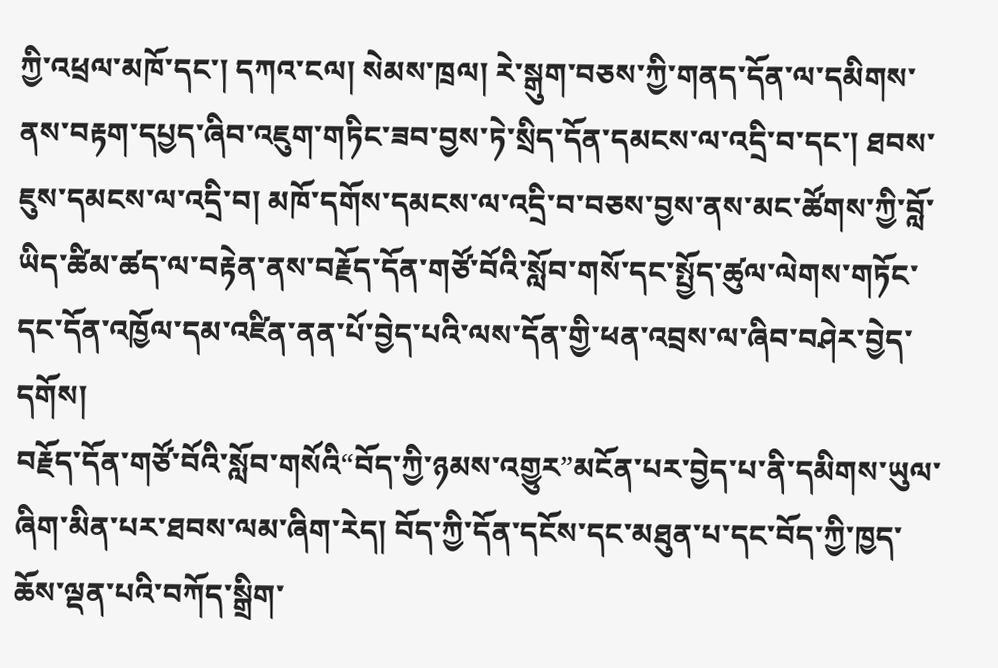ཀྱི་འཕྲལ་མཁོ་དང་། དཀའ་ངལ། སེམས་ཁྲལ། རེ་སྒུག་བཅས་ཀྱི་གནད་དོན་ལ་དམིགས་ནས་བརྟག་དཔྱད་ཞིབ་འཇུག་གཏིང་ཟབ་བྱས་ཏེ་སྲིད་དོན་དམངས་ལ་འདྲི་བ་དང་། ཐབས་ཇུས་དམངས་ལ་འདྲི་བ། མཁོ་དགོས་དམངས་ལ་འདྲི་བ་བཅས་བྱས་ནས་མང་ཚོགས་ཀྱི་བློ་ཡིད་ཚིམ་ཚད་ལ་བརྟེན་ནས་བརྗོད་དོན་གཙོ་བོའི་སློབ་གསོ་དང་སྤྱོད་ཚུལ་ལེགས་གཏོང་དང་དོན་འཁྱོལ་དམ་འཛིན་ནན་པོ་བྱེད་པའི་ལས་དོན་གྱི་ཕན་འབྲས་ལ་ཞིབ་བཤེར་བྱེད་དགོས།
བརྗོད་དོན་གཙོ་བོའི་སློབ་གསོའི“བོད་ཀྱི་ཉམས་འགྱུར”མངོན་པར་བྱེད་པ་ནི་དམིགས་ཡུལ་ཞིག་མིན་པར་ཐབས་ལམ་ཞིག་རེད། བོད་ཀྱི་དོན་དངོས་དང་མཐུན་པ་དང་བོད་ཀྱི་ཁྱད་ཆོས་ལྡན་པའི་བཀོད་སྒྲིག་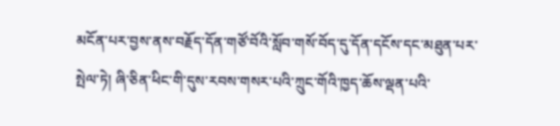མངོན་པར་བྱས་ནས་བརྗོད་དོན་གཙོ་བོའི་སློབ་གསོ་བོད་དུ་དོན་དངོས་དང་མཐུན་པར་སྤེལ་ཏེ། ཞི་ཅིན་ཕིང་གི་དུས་རབས་གསར་པའི་ཀྲུང་གོའི་ཁྱད་ཆོས་ལྡན་པའི་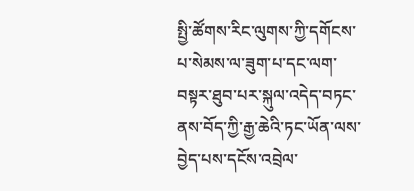སྤྱི་ཚོགས་རིང་ལུགས་ཀྱི་དགོངས་པ་སེམས་ལ་ཟུག་པ་དང་ལག་བསྟར་ཐུབ་པར་སྐུལ་འདེད་བཏང་ནས་བོད་ཀྱི་རྒྱ་ཆེའི་ཏང་ཡོན་ལས་བྱེད་པས་དངོས་འབྲེལ་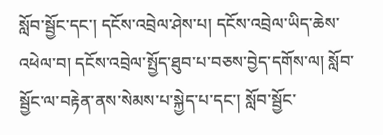སློབ་སྦྱོང་དང་། དངོས་འབྲེལ་ཤེས་པ། དངོས་འབྲེལ་ཡིད་ཆེས་འཕེལ་བ། དངོས་འབྲེལ་སྤྱོད་ཐུབ་པ་བཅས་བྱེད་དགོས་ལ། སློབ་སྦྱོང་ལ་བརྟེན་ནས་སེམས་པ་སྐྱེད་པ་དང་། སློབ་སྦྱོང་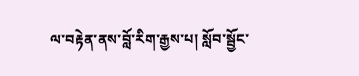ལ་བརྟེན་ནས་བློ་རིག་རྒྱས་པ། སློབ་སྦྱོང་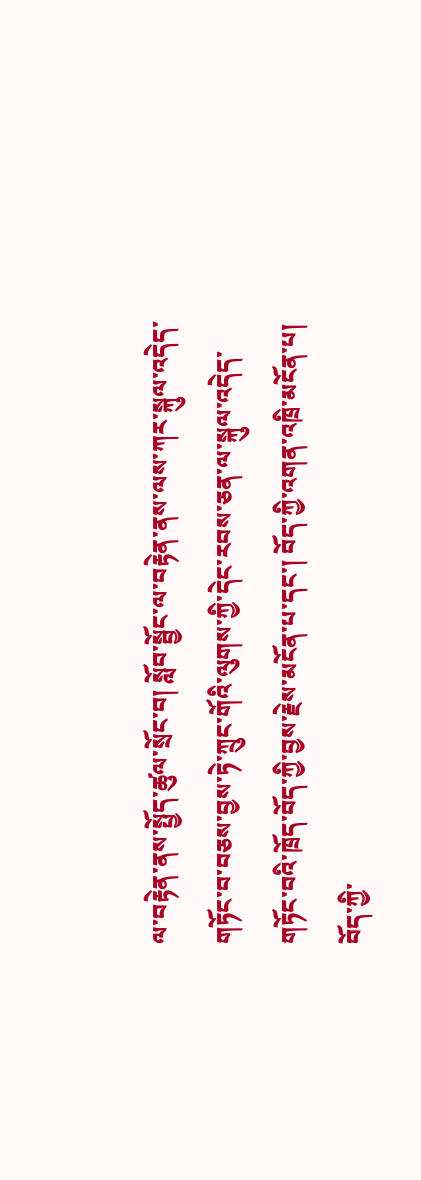ལ་བརྟེན་ནས་སྤྱོད་ཚུལ་སྲོང་བ། སློབ་སྦྱོང་ལ་བརྟེན་ནས་ལས་ཀར་སྐུལ་འདེད་གཏོང་བ་བཅས་བྱས་ཏེ་ཀྲུང་གོའི་ལུགས་ཀྱི་དེང་རབས་ཅན་ལ་སྐུལ་འདེད་གཏོང་བའི་ཁྲོད་བོད་ཀྱི་བྱས་རྗེས་མངོན་པ་དང་། བོད་ཀྱི་འགན་འཁྲི་མངོན་པ། བོད་ཀྱི་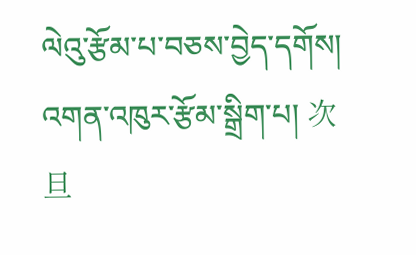ལེའུ་རྩོམ་པ་བཅས་བྱེད་དགོས།
འགན་འཁུར་རྩོམ་སྒྲིག་པ། 次旦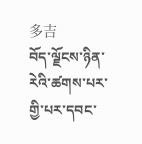多吉
བོད་ལྗོངས་ཉིན་རེའི་ཚགས་པར་གྱི་པར་དབང་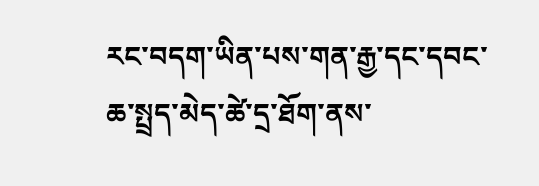རང་བདག་ཡིན་པས་གན་རྒྱ་དང་དབང་ཆ་སྤྲད་མེད་ཚེ་དྲ་ཐོག་ནས་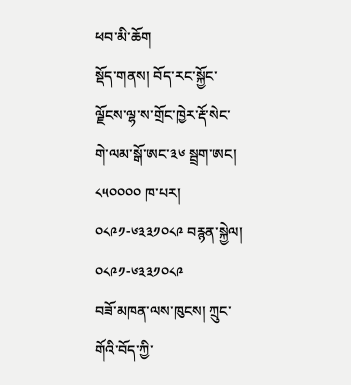ཕབ་མི་ཆོག
སྡོད་གནས། བོད་རང་སྐྱོང་ལྗོངས་ལྷ་ས་གྲོང་ཁྱེར་རྡོ་སེང་གེ་ལམ་སྒོ་ཨང་༣༦ སྦྲག་ཨང། ༨༥༠༠༠༠ ཁ་པར། ༠༨༩༡-༦༣༣༡༠༨༩ བརྙན་སྐྱེལ། ༠༨༩༡-༦༣༣༡༠༨༩
བཟོ་མཁན་ལས་ཁུངས། ཀྲུང་གོའི་བོད་ཀྱི་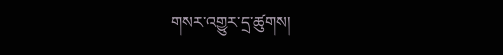གསར་འགྱུར་དྲ་ཚུགས།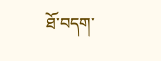ཐོ་བདག་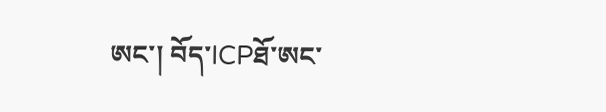ཨང་། བོད་ICPཐོ་ཨང་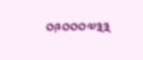༠༩༠༠༠༧༣༣